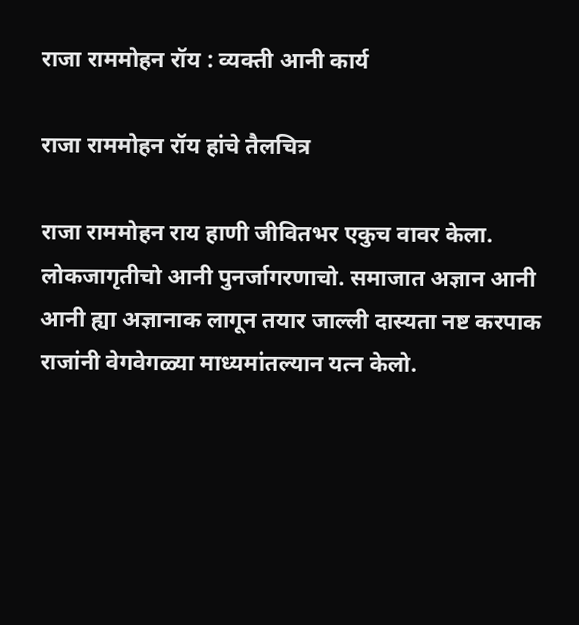राजा राममोहन रॉय : व्यक्ती आनी कार्य

राजा राममोहन रॉय हांचे तैलचित्र

राजा राममोहन राय हाणी जीवितभर एकुच वावर केला. लोकजागृतीचो आनी पुनर्जागरणाचो. समाजात अज्ञान आनी आनी ह्या अज्ञानाक लागून तयार जाल्ली दास्यता नष्ट करपाक राजांनी वेगवेगळ्या माध्यमांतल्यान यत्न केलो.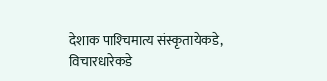देशाक पाश्‍चिमात्य संस्कृतायेकडे, विचारधारेकडे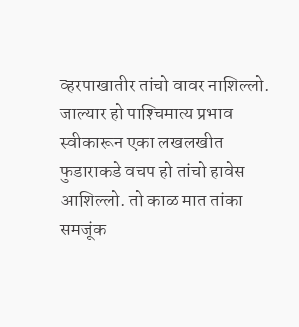व्हरपाखातीर तांचो वावर नाशिल्लो.  जाल्यार हो पाश्‍चिमात्य प्रभाव स्वीकारून एका लखलखीत फुडाराकडे वचप हो तांचो हावेस आशिल्लो. तो काळ मात तांका समजूंक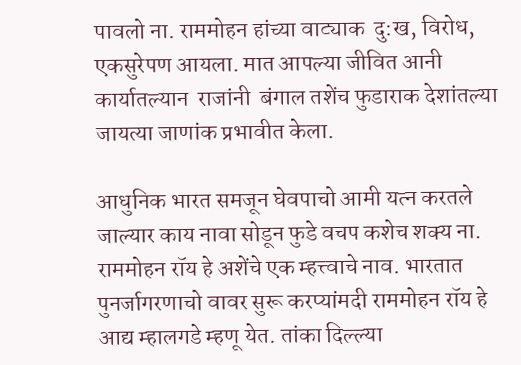पावलो ना. राममोहन हांच्या वाट्याक  दु:ख, विरोध, एकसुरेपण आयला. मात आपल्या जीवित आनी कार्यातल्यान  राजांनी  बंगाल तशेंच फुडाराक देशांतल्या जायत्या जाणांक प्रभावीत केला.

आधुनिक भारत समजून घेवपाचो आमी यत्न करतले जाल्यार काय नावा सोडून फुडे वचप कशेच शक्य ना. राममोहन रॉय हे अशेंचे एक म्हत्त्वाचे नाव. भारतात पुनर्जागरणाचो वावर सुरू करप्यांमदी राममोहन रॉय हे आद्य म्हालगडे म्हणू येत. तांका दिल्ल्या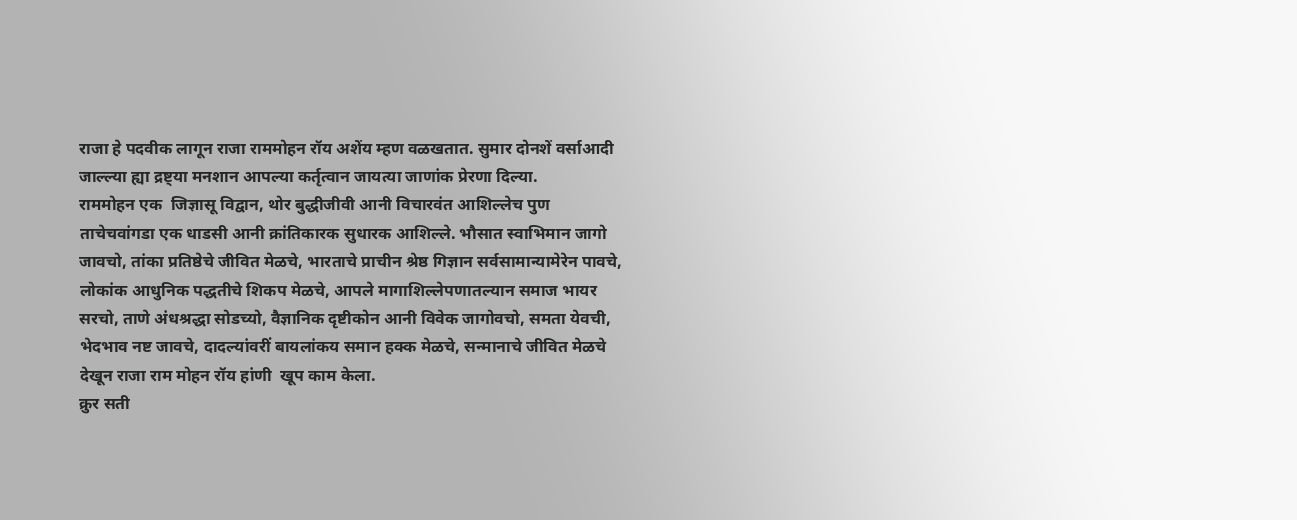राजा हे पदवीक लागून राजा राममोहन रॉय अशेंय म्हण वळखतात. सुमार दोनशें वर्साआदी जाल्ल्या ह्या द्रष्ट्या मनशान आपल्या कर्तृत्वान जायत्या जाणांक प्रेरणा दिल्या.
राममोहन एक  जिज्ञासू विद्वान, थोर बुद्धीजीवी आनी विचारवंत आशिल्लेच पुण ताचेचवांगडा एक धाडसी आनी क्रांतिकारक सुधारक आशिल्ले. भौसात स्वाभिमान जागो जावचो, तांका प्रतिष्ठेचे जीवित मेळचे, भारताचे प्राचीन श्रेष्ठ गिज्ञान सर्वसामान्यामेरेन पावचे, लोकांक आधुनिक पद्धतीचे शिकप मेळचे, आपले मागाशिल्लेपणातल्यान समाज भायर सरचो, ताणे अंधश्रद्धा सोडच्यो, वैज्ञानिक दृष्टीकोन आनी विवेक जागोवचो, समता येवची, भेदभाव नष्ट जावचे, दादल्यांवरीं बायलांकय समान हक्क मेळचे, सन्मानाचे जीवित मेळचे देखून राजा राम मोहन रॉय हांणी  खूप काम केला.
क्रुर सती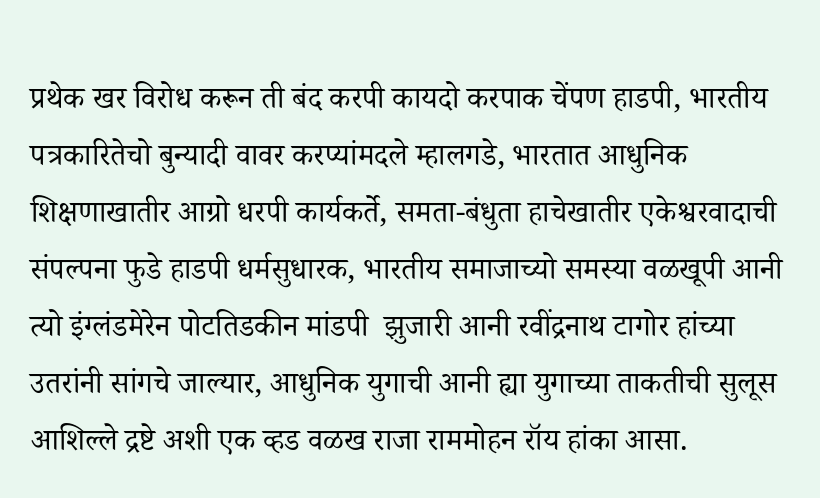प्रथेक खर विरोध करून ती बंद करपी कायदो करपाक चेंपण हाडपी, भारतीय पत्रकारितेचो बुन्यादी वावर करप्यांमदले म्हालगडे, भारतात आधुनिक शिक्षणाखातीर आग्रो धरपी कार्यकर्ते, समता-बंधुता हाचेखातीर एकेश्वरवादाची संपल्पना फुडे हाडपी धर्मसुधारक, भारतीय समाजाच्यो समस्या वळखूपी आनी त्यो इंग्लंडमेरेन पोटतिडकीन मांडपी  झुजारी आनी रवींद्रनाथ टागोर हांच्या उतरांनी सांगचे जाल्यार, आधुनिक युगाची आनी ह्या युगाच्या ताकतीची सुलूस आशिल्ले द्रष्टे अशी एक व्हड वळख राजा राममोहन रॉय हांका आसा.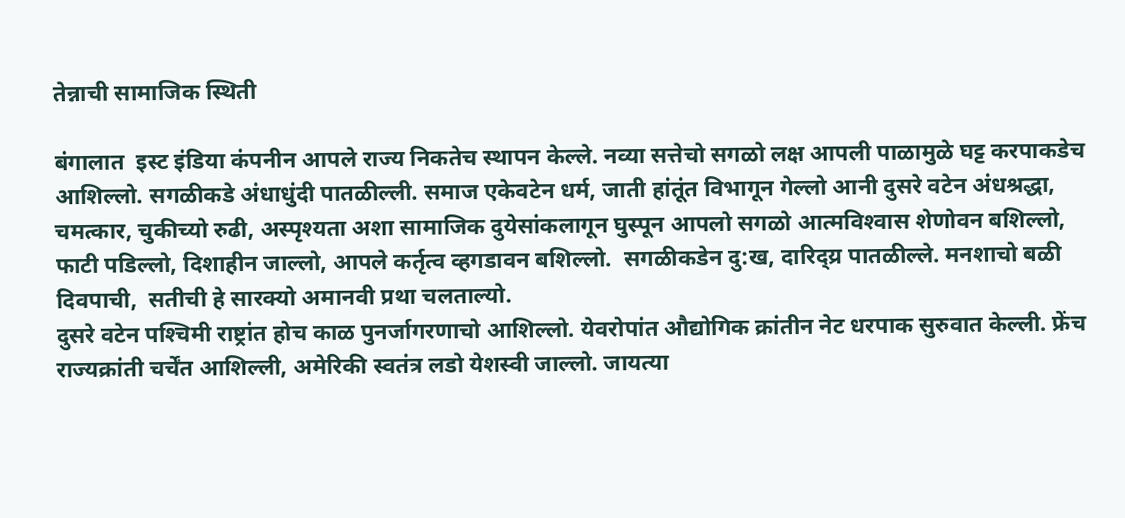तेन्नाची सामाजिक स्थिती

बंगालात  इस्ट इंडिया कंपनीन आपले राज्य निकतेच स्थापन केल्ले. नव्या सत्तेचो सगळो लक्ष आपली पाळामुळे घट्ट करपाकडेच आशिल्लो. सगळीकडे अंधाधुंदी पातळील्ली. समाज एकेवटेन धर्म, जाती हांतूंत विभागून गेल्लो आनी दुसरे वटेन अंधश्रद्धा, चमत्कार, चुकीच्यो रुढी, अस्पृश्यता अशा सामाजिक दुयेसांकलागून घुस्पून आपलो सगळो आत्मविश्‍वास शेणोवन बशिल्लो, फाटी पडिल्लो, दिशाहीन जाल्लो, आपले कर्तृत्व व्हगडावन बशिल्लो.  सगळीकडेन दु:ख, दारिद्य्र पातळील्ले. मनशाचो बळी दिवपाची,  सतीची हे सारक्यो अमानवी प्रथा चलताल्यो.
दुसरे वटेन पश्‍चिमी राष्ट्रांत होच काळ पुनर्जागरणाचो आशिल्लो. येवरोपांत औद्योगिक क्रांतीन नेट धरपाक सुरुवात केल्ली. फ्रेंच राज्यक्रांती चर्चेंत आशिल्ली, अमेरिकी स्वतंत्र लडो येशस्वी जाल्लो. जायत्या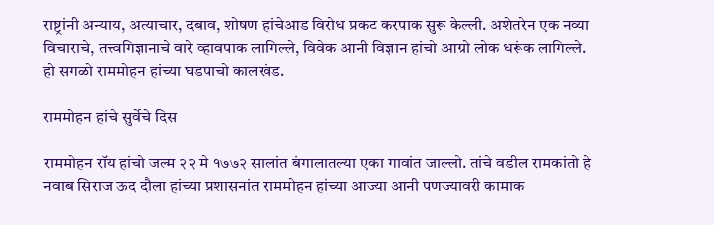राष्ट्रांनी अन्याय, अत्याचार, दबाव, शोषण हांचेआड विरोध प्रकट करपाक सुरू केल्ली. अशेतरेन एक नव्या विचाराचे, तत्त्वगिज्ञानाचे वारे व्हावपाक लागिल्ले, विवेक आनी विज्ञान हांचो आग्रो लोक धरूंक लागिल्ले.
हो सगळो राममोहन हांच्या घडपाचो कालखंड.

राममोहन हांचे सुर्वेचे दिस

राममोहन रॉय हांचो जल्म २२ मे १७७२ सालांत बंगालातल्या एका गावांत जाल्लो. तांचे वडील रामकांतो हे नवाब सिराज ऊद दौला हांच्या प्रशासनांत राममोहन हांच्या आज्या आनी पणज्यावरी कामाक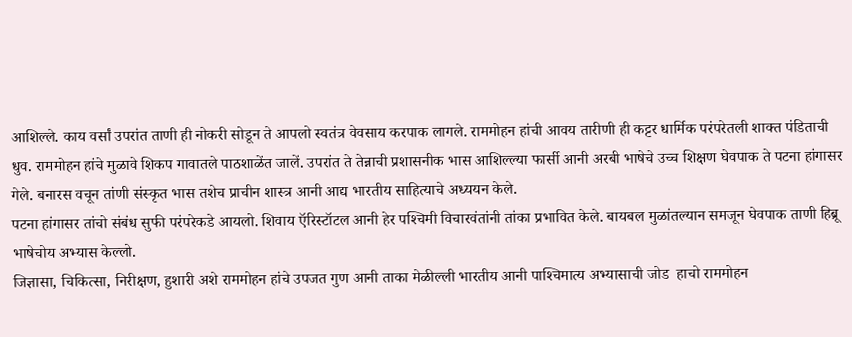आशिल्ले. काय वर्सां उपरांत ताणी ही नोकरी सोडून ते आपलो स्वतंत्र वेवसाय करपाक लागले. राममोहन हांची आवय तारीणी ही कट्टर धार्मिक परंपरेतली शाक्त पंडिताची धुव. राममोहन हांचे मुळावे शिकप गावातले पाठशाळेंत जालें. उपरांत ते तेन्नाची प्रशासनीक भास आशिल्ल्या फार्सी आनी अरबी भाषेचे उच्च शिक्षण घेवपाक ते पटना हांगासर गेले. बनारस वचून तांणी संस्कृत भास तशेच प्राचीन शास्त्र आनी आद्य भारतीय साहित्याचे अध्ययन केले.
पटना हांगासर तांचो संबंध सुफी परंपरेकडे आयलो. शिवाय ऍरिस्टॉटल आनी हेर पश्‍चिमी विचारवंतांनी तांका प्रभावित केले. बायबल मुळांतल्यान समजून घेवपाक ताणी हिब्रू  भाषेचोय अभ्यास केल्लो.
जिज्ञासा, चिकित्सा, निरीक्षण, हुशारी अशे राममोहन हांचे उपजत गुण आनी ताका मेळील्ली भारतीय आनी पाश्‍चिमात्य अभ्यासाची जोड  हाचो राममोहन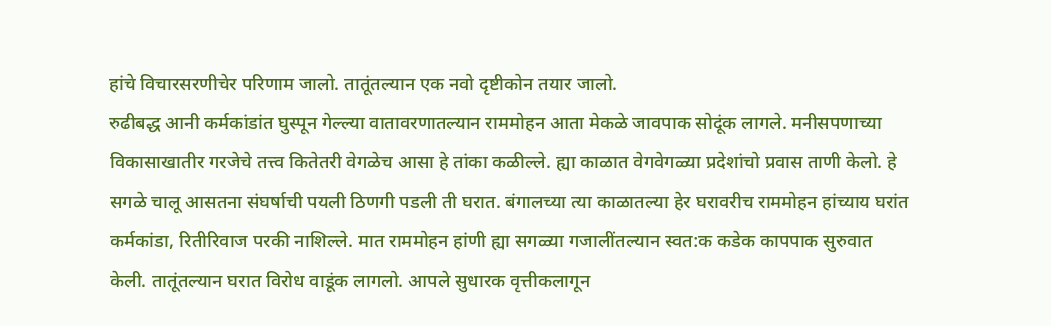हांचे विचारसरणीचेर परिणाम जालो. तातूंतल्यान एक नवो दृष्टीकोन तयार जालो.
रुढीबद्ध आनी कर्मकांडांत घुस्पून गेल्ल्या वातावरणातल्यान राममोहन आता मेकळे जावपाक सोदूंक लागले. मनीसपणाच्या विकासाखातीर गरजेचे तत्त्व कितेतरी वेगळेच आसा हे तांका कळील्ले. ह्या काळात वेगवेगळ्या प्रदेशांचो प्रवास ताणी केलो. हे सगळे चालू आसतना संघर्षाची पयली ठिणगी पडली ती घरात. बंगालच्या त्या काळातल्या हेर घरावरीच राममोहन हांच्याय घरांत कर्मकांडा, रितीरिवाज परकी नाशिल्ले. मात राममोहन हांणी ह्या सगळ्या गजालींतल्यान स्वत:क कडेक कापपाक सुरुवात केली. तातूंतल्यान घरात विरोध वाडूंक लागलो. आपले सुधारक वृत्तीकलागून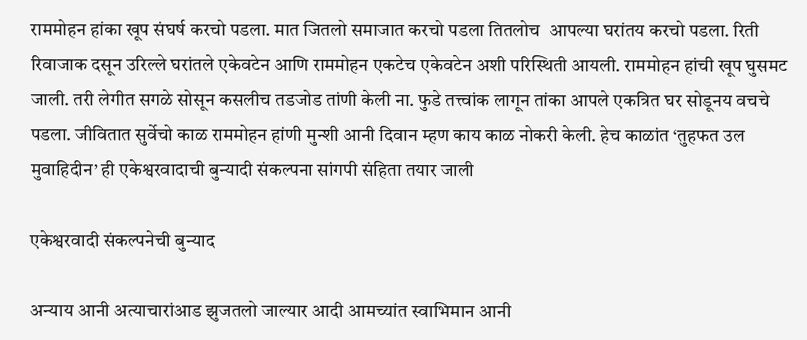राममोहन हांका खूप संघर्ष करचो पडला. मात जितलो समाजात करचो पडला तितलोच  आपल्या घरांतय करचो पडला. रिती रिवाजाक दसून उरिल्ले घरांतले एकेवटेन आणि राममोहन एकटेच एकेवटेन अशी परिस्थिती आयली. राममोहन हांची खूप घुसमट जाली. तरी लेगीत सगळे सोसून कसलीच तडजोड तांणी केली ना. फुडे तत्त्वांक लागून तांका आपले एकत्रित घर सोडूनय वचचे पडला. जीवितात सुर्वेचो काळ राममोहन हांणी मुन्शी आनी दिवान म्हण काय काळ नोकरी केली. हेच काळांत ‘तुहफत उल मुवाहिदीन’ ही एकेश्वरवादाची बुन्यादी संकल्पना सांगपी संहिता तयार जाली

एकेश्वरवादी संकल्पनेची बुन्याद

अन्याय आनी अत्याचारांआड झुजतलो जाल्यार आदी आमच्यांत स्वाभिमान आनी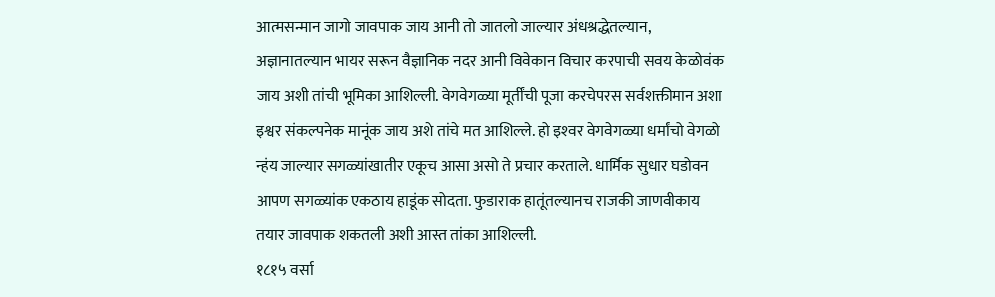आत्मसन्मान जागो जावपाक जाय आनी तो जातलो जाल्यार अंधश्रद्धेतल्यान, अज्ञानातल्यान भायर सरून वैज्ञानिक नदर आनी विवेकान विचार करपाची सवय केळोवंक जाय अशी तांची भूमिका आशिल्ली. वेगवेगळ्या मूर्तींची पूजा करचेपरस सर्वशक्तीमान अशा इश्वर संकल्पनेक मानूंक जाय अशे तांचे मत आशिल्ले. हो इश्‍वर वेगवेगळ्या धर्मांचो वेगळो न्हंय जाल्यार सगळ्यांखातीर एकूच आसा असो ते प्रचार करताले. धार्मिक सुधार घडोवन आपण सगळ्यांक एकठाय हाडूंक सोदता. फुडाराक हातूंतल्यानच राजकी जाणवीकाय तयार जावपाक शकतली अशी आस्त तांका आशिल्ली.
१८१५ वर्सा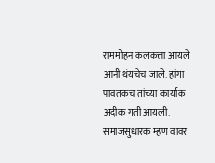राममोहन कलकत्ता आयले आनी थंयचेच जाले. हांगा पावतकच तांच्या कार्याक अदीक गती आयली.
समाजसुधारक म्हण वावर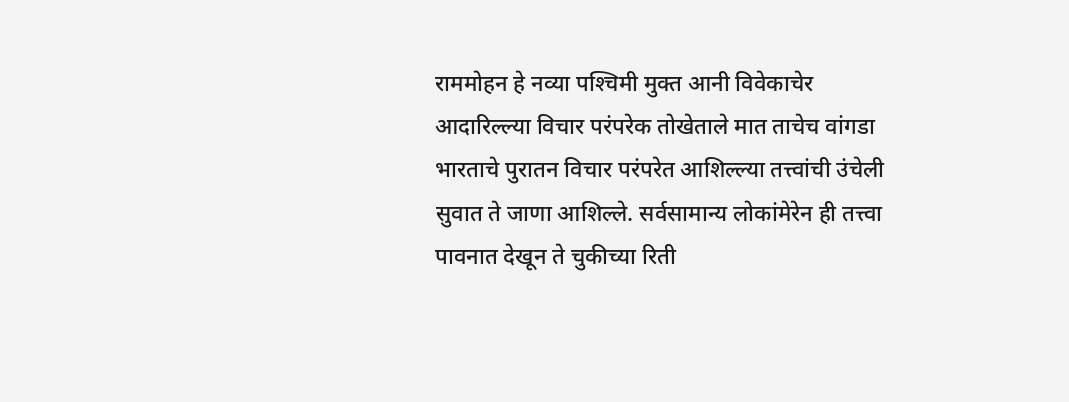राममोहन हे नव्या पश्‍चिमी मुक्त आनी विवेकाचेर  आदारिल्ल्या विचार परंपरेक तोखेताले मात ताचेच वांगडा भारताचे पुरातन विचार परंपरेत आशिल्ल्या तत्त्वांची उंचेली सुवात ते जाणा आशिल्ले. सर्वसामान्य लोकांमेरेन ही तत्त्वा पावनात देखून ते चुकीच्या रिती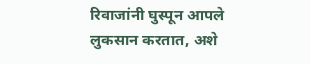रिवाजांनी घुस्पून आपले लुकसान करतात, अशे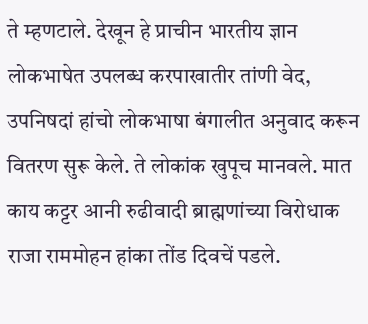ते म्हणटाले. देखून हे प्राचीन भारतीय ज्ञान लोकभाषेत उपलब्ध करपाखातीर तांणी वेद, उपनिषदां हांचो लोकभाषा बंगालीत अनुवाद करून वितरण सुरू केले. ते लोकांक खुपूच मानवले. मात काय कट्टर आनी रुढीवादी ब्राह्मणांच्या विरोधाक राजा राममोहन हांका तोंड दिवचें पडले.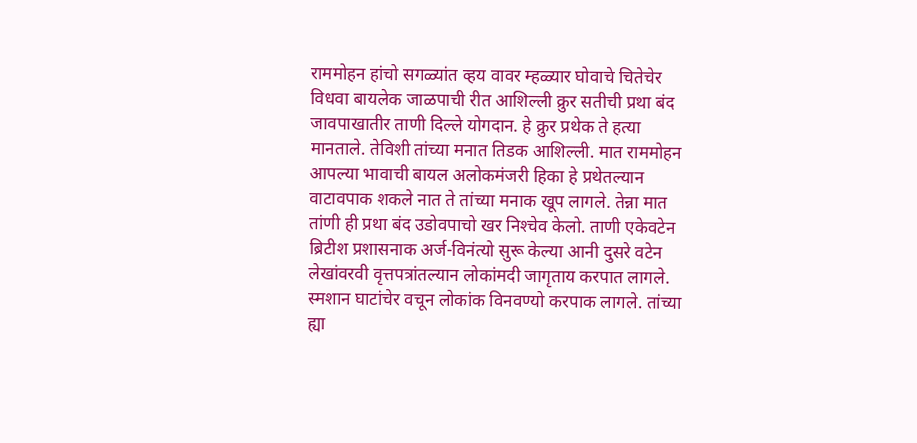राममोहन हांचो सगळ्यांत व्हय वावर म्हळ्यार घोवाचे चितेचेर विधवा बायलेक जाळपाची रीत आशिल्ली क्रुर सतीची प्रथा बंद जावपाखातीर ताणी दिल्ले योगदान. हे क्रुर प्रथेक ते हत्या मानताले. तेविशी तांच्या मनात तिडक आशिल्ली. मात राममोहन आपल्या भावाची बायल अलोकमंजरी हिका हे प्रथेतल्यान वाटावपाक शकले नात ते तांच्या मनाक खूप लागले. तेन्ना मात तांणी ही प्रथा बंद उडोवपाचो खर निश्‍चेव केलो. ताणी एकेवटेन ब्रिटीश प्रशासनाक अर्ज-विनंत्यो सुरू केल्या आनी दुसरे वटेन लेखांवरवी वृत्तपत्रांतल्यान लोकांमदी जागृताय करपात लागले. स्मशान घाटांचेर वचून लोकांक विनवण्यो करपाक लागले. तांच्या ह्या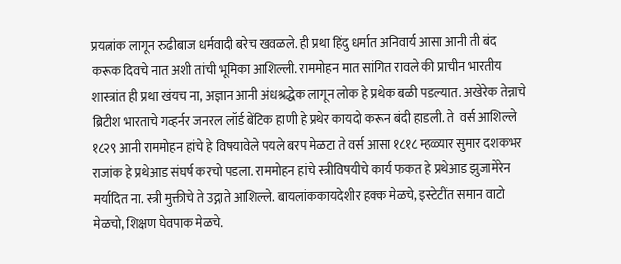प्रयत्नांक लागून रुढीबाज धर्मवादी बरेच खवळले. ही प्रथा हिंदु धर्मात अनिवार्य आसा आनी ती बंद करूक दिवचे नात अशी तांची भूमिका आशिल्ली. राममोहन मात सांगित रावले की प्राचीन भारतीय शास्त्रांत ही प्रथा खंयच ना, अज्ञान आनी अंधश्रद्धेक लागून लोक हे प्रथेक बळी पडल्यात. अखेरेक तेन्नाचे ब्रिटीश भारताचे गव्हर्नर जनरल लॉर्ड बेंटिक हाणी हे प्रथेर कायदो करून बंदी हाडली. ते  वर्स आशिल्ले १८२९ आनी राममोहन हांचे हे विषयावेले पयले बरप मेळटा ते वर्स आसा १८१८ म्हळ्यार सुमार दशकभर राजांक हे प्रथेआड संघर्ष करचो पडला. राममोहन हांचे स्त्रीविषयीचे कार्य फकत हे प्रथेआड झुजामेरेन मर्यादित ना. स्त्री मुक्तीचे ते उद्गाते आशिल्ले. बायलांककायदेशीर हक्क मेळचे, इस्टेटींत समान वाटो मेळचो, शिक्षण घेवपाक मेळचे.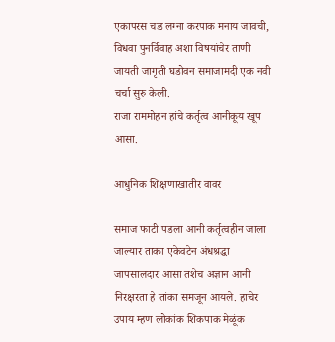एकापरस चड लग्ना करपाक मनाय जावची, विधवा पुनर्विवाह अशा विषयांचेर ताणी जायती जागृती घडोवन समाजामदी एक नवी चर्चा सुरु केली.
राजा राममोहन हांचे कर्तृत्व आनीकूय खूप आसा.

आधुनिक शिक्षणाखातीर वावर

समाज फाटी पडला आनी कर्तृत्वहीन जाला जाल्यार ताका एकेवटेन अंधश्रद्धा जापसालदार आसा तशेच अज्ञान आनी निरक्षरता हे तांका समजून आयले. हाचेर उपाय म्हण लोकांक शिकपाक मेळूंक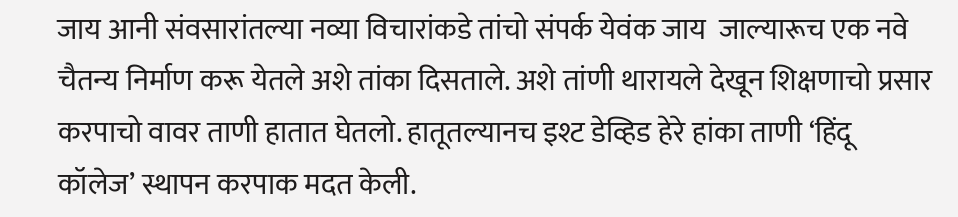जाय आनी संवसारांतल्या नव्या विचारांकडे तांचो संपर्क येवंक जाय  जाल्यारूच एक नवे चैतन्य निर्माण करू येतले अशे तांका दिसताले. अशे तांणी थारायले देखून शिक्षणाचो प्रसार करपाचो वावर ताणी हातात घेतलो. हातूतल्यानच इश्ट डेव्हिड हेरे हांका ताणी ‘हिंदू कॉलेज’ स्थापन करपाक मदत केली.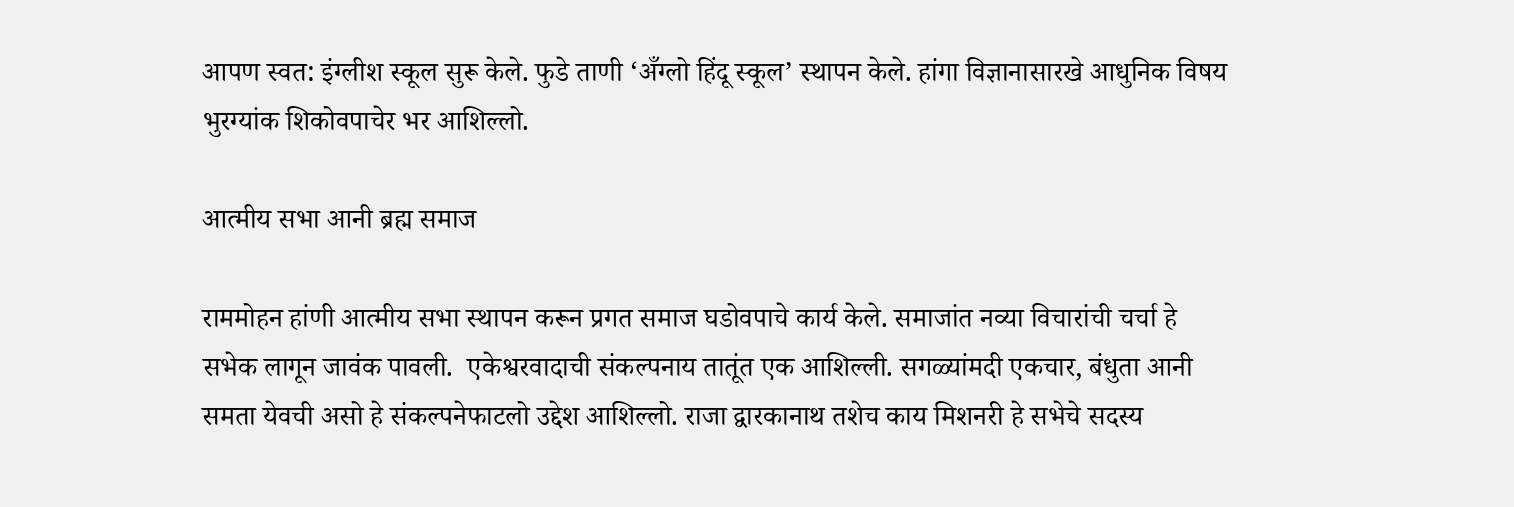आपण स्वत: इंग्लीश स्कूल सुरू केले. फुडे ताणी ‘अँग्लो हिंदू स्कूल’ स्थापन केले. हांगा विज्ञानासारखे आधुनिक विषय भुरग्यांक शिकोवपाचेर भर आशिल्लो.

आत्मीय सभा आनी ब्रह्म समाज

राममोहन हांणी आत्मीय सभा स्थापन करून प्रगत समाज घडोवपाचे कार्य केले. समाजांत नव्या विचारांची चर्चा हे सभेक लागून जावंक पावली.  एकेश्वरवादाची संकल्पनाय तातूंत एक आशिल्ली. सगळ्यांमदी एकचार, बंधुता आनी समता येवची असो हे संकल्पनेफाटलो उद्देश आशिल्लो. राजा द्वारकानाथ तशेच काय मिशनरी हे सभेचे सदस्य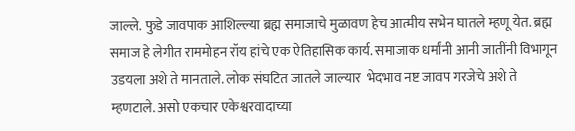जाल्ले. फुडे जावपाक आशिल्ल्या ब्रह्म समाजाचे मुळावण हेच आत्मीय सभेन घातले म्हणू येत. ब्रह्म समाज हे लेगीत राममोहन रॉय हांचे एक ऐतिहासिक कार्य. समाजाक धर्मांनी आनी जातींनी विभागून उडयला अशे ते मानताले. लोक संघटित जातले जाल्यार  भेदभाव नष्ट जावप गरजेचे अशे ते म्हणटाले. असो एकचार एकेश्वरवादाच्या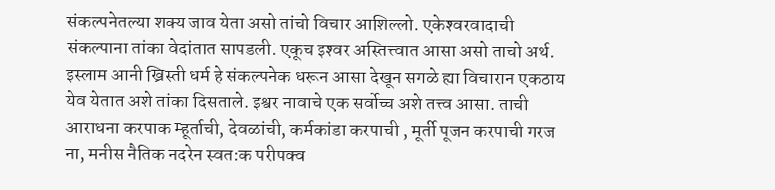संकल्पनेतल्या शक्य जाव येता असो तांचो विचार आशिल्लो. एकेश्‍वरवादाची संकल्पाना तांका वेदांतात सापडली. एकूच इश्‍वर अस्तित्त्वात आसा असो ताचो अर्थ. इस्लाम आनी ख्रिस्ती धर्म हे संकल्पनेक धरून आसा देखून सगळे ह्या विचारान एकठाय येव येतात अशे तांका दिसताले. इश्वर नावाचे एक सर्वोच्च अशे तत्त्व आसा. ताची आराधना करपाक म्हूर्ताची, देवळांची, कर्मकांडा करपाची , मूर्ती पूजन करपाची गरज ना, मनीस नैतिक नदरेन स्वत:क परीपक्व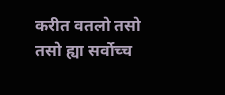करीत वतलो तसो तसो ह्या सर्वोच्च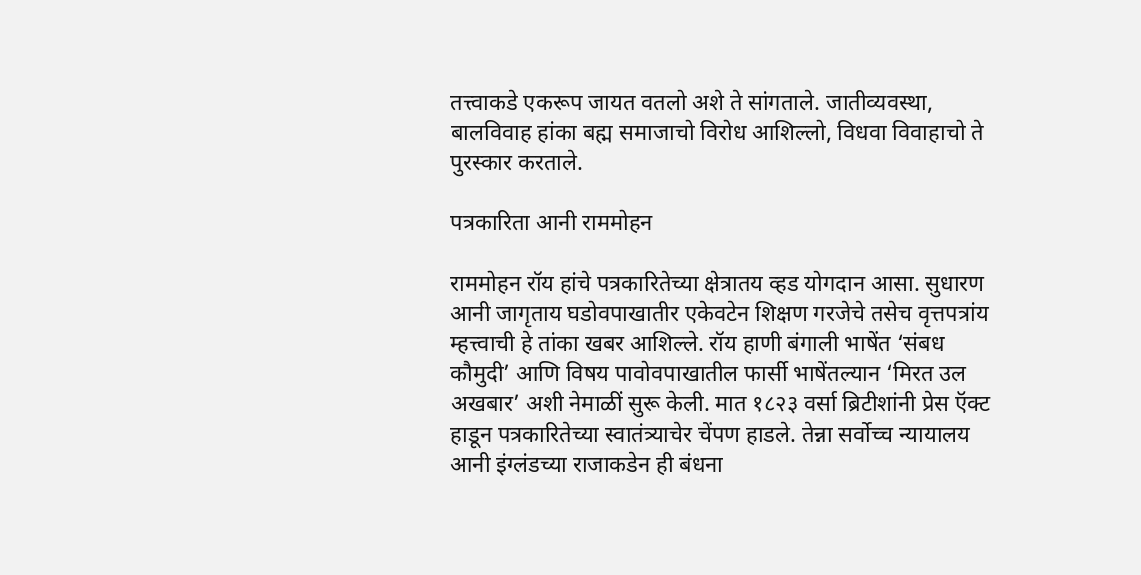तत्त्वाकडे एकरूप जायत वतलो अशे ते सांगताले. जातीव्यवस्था, बालविवाह हांका बह्म समाजाचो विरोध आशिल्लो, विधवा विवाहाचो ते पुरस्कार करताले.

पत्रकारिता आनी राममोहन

राममोहन रॉय हांचे पत्रकारितेच्या क्षेत्रातय व्हड योगदान आसा. सुधारण आनी जागृताय घडोवपाखातीर एकेवटेन शिक्षण गरजेचे तसेच वृत्तपत्रांय म्हत्त्वाची हे तांका खबर आशिल्ले. रॉय हाणी बंगाली भाषेंत ‘संबध कौमुदी’ आणि विषय पावोवपाखातील फार्सी भाषेंतल्यान ‘मिरत उल अखबार’ अशी नेमाळीं सुरू केली. मात १८२३ वर्सा ब्रिटीशांनी प्रेस ऍक्ट हाडून पत्रकारितेच्या स्वातंत्र्याचेर चेंपण हाडले. तेन्ना सर्वोच्च न्यायालय आनी इंग्लंडच्या राजाकडेन ही बंधना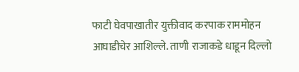फाटी घेवपाखातीर युक्तीवाद करपाक राममोहन आघाडीचेर आशिल्ले. ताणी राजाकडे धाडून दिल्लो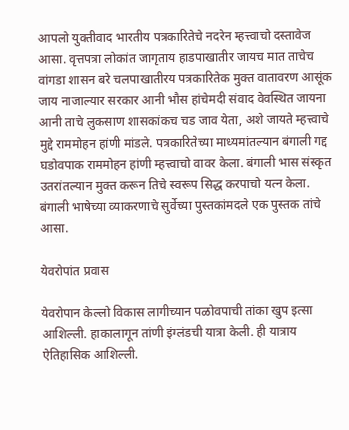आपलो युक्तीवाद भारतीय पत्रकारितेचे नदरेन म्हत्त्वाचो दस्तावेज आसा. वृत्तपत्रा लोकांत जागृताय हाडपाखातीर जायच मात ताचेच वांगडा शासन बरे चलपाखातीरय पत्रकारितेक मुक्त वातावरण आसूंक जाय नाजाल्यार सरकार आनी भौस हांचेमदी संवाद वेवस्थित जायना आनी ताचे लुकसाण शासकांकच चड जाव येता, अशे जायते म्हत्त्वाचे मुद्दे राममोहन हांणी मांडले. पत्रकारितेच्या माध्यमांतल्यान बंगाली गद्द घडोवपाक राममोहन हांणी म्हत्त्वाचो वावर केला. बंगाली भास संस्कृत उतरांतल्यान मुक्त करून तिचे स्वरूप सिद्ध करपाचो यत्न केला. बंगाली भाषेच्या व्याकरणाचे सुर्वेच्या पुस्तकांमदले एक पुस्तक तांचे आसा.

येवरोपांत प्रवास

येवरोपान केल्लो विकास लागीच्यान पळोवपाची तांका खुप इत्सा आशिल्ली. हाकालागून तांणी इंग्लंडची यात्रा केली. ही यात्राय ऐतिहासिक आशिल्ली.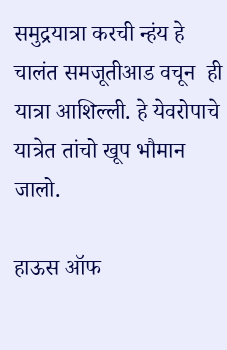समुद्रयात्रा करची न्हंय हे चालंत समजूतीआड वचून  ही यात्रा आशिल्ली. हे येवरोपाचे यात्रेत तांचो खूप भौमान जालो.

हाऊस ऑफ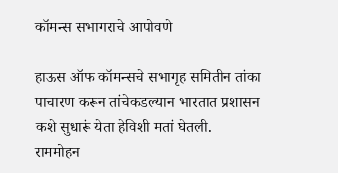कॉमन्स सभागराचे आपोवणे

हाऊस ऑफ कॉमन्सचे सभागृह समितीन तांका पाचारण करून तांचेकडल्यान भारतात प्रशासन कशे सुधारूं येता हेविशी मतां घेतली.
राममोहन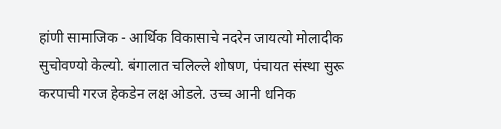हांणी सामाजिक - आर्थिक विकासाचे नदरेन जायत्यो मोलादीक सुचोवण्यो केल्यो. बंगालात चलिल्ले शोषण, पंचायत संस्था सुरू करपाची गरज हेकडेन लक्ष ओडले. उच्च आनी धनिक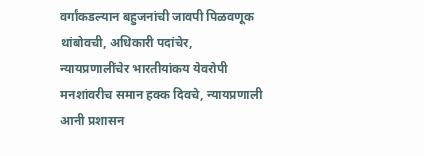वर्गांकडल्यान बहुजनांची जावपी पिळवणूक थांबोवची, अधिकारी पदांचेर, न्यायप्रणालींचेर भारतीयांकय येवरोपी मनशांवरीच समान हक्क दिवचे, न्यायप्रणाली आनी प्रशासन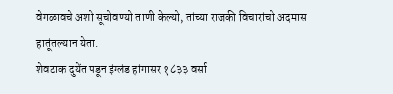वेगळावचे अशो सूचोवण्यो ताणी केल्यो, तांच्या राजकी विचारांचो अदमास हातूंतल्यान येता.
शेवटाक दुयेंत पडून इंग्लंड हांगासर १८३३ वर्सा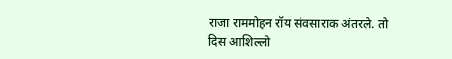राजा राममोहन रॉय संवसाराक अंतरले. तो दिस आशिल्लो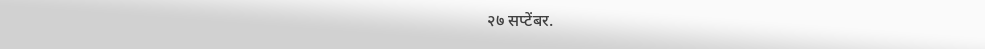२७ सप्टेंबर.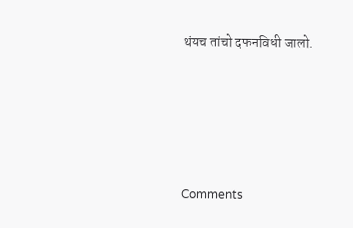थंयच तांचो दफनविधी जालो.





Comments